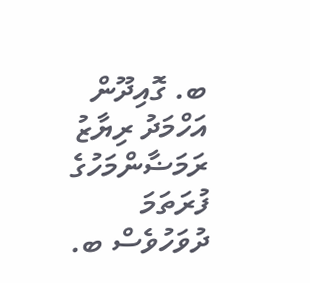ބ. ގޮއިދޫން އަހްމަދު ރިޔާޒު
ރަމަޟާންމަހުގެ ފުރަތަމަ ދުވަހުވެސް ބ.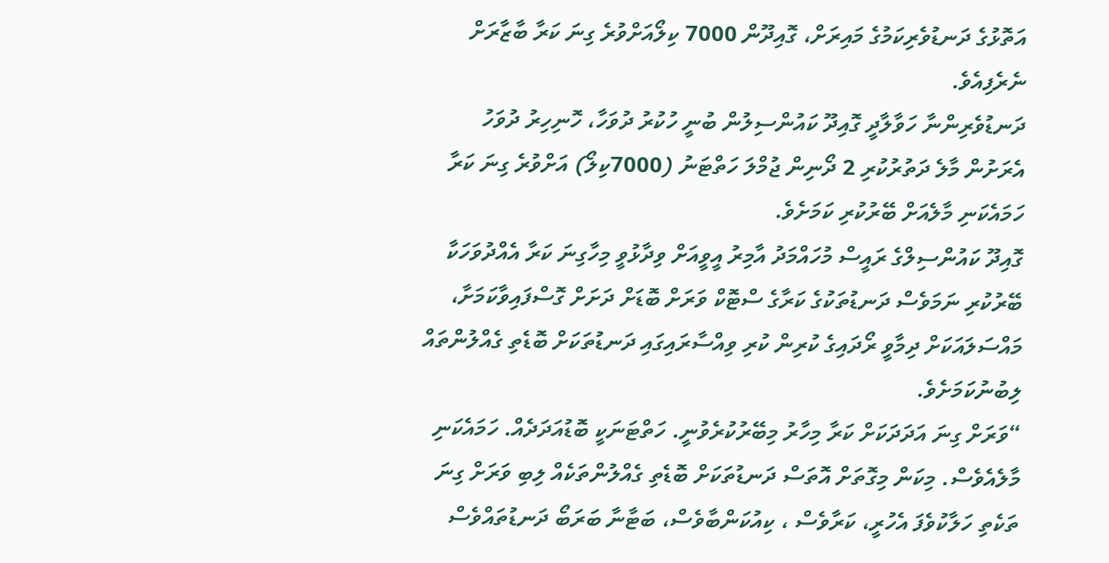އަތޮޅުގެ ދަނޑުވެރިކަމުގެ މައިރަށް، ގޮއިދޫން 7000 ކިލޯއަށްވުރެ ގިނަ ކަރާ ބާޒާރަށް ނެރެފިއެވެ.
ދަނޑުވެރިންނާ ހަވާލާދީ ގޮއިދޫ ކައުންސިލުން ބުނީ ހުކުރު ދުވަހާ، ހޮނިހިރު ދުވަހު އެރަށުން މާލެ ދަތުރުކުރި 2 ދޯނިން ޖުމްލަ ހަތްޓަނު (7000ކިލޯ) އަށްވުރެ ގިނަ ކަރާ ހަމައެކަނި މާލެއަށް ބޭރުކުރި ކަމަށެވެ.
ގޮއިދޫ ކައުންސިލްގެ ރައީސް މުހައްމަދު އާމިރު އީވީއަށް ވިދާޅުވީ މިހާގިނަ ކަރާ އެއްދުވަހަކާ ބޭރުކުރި ނަމަވެސް ދަނޑުތަކުގެ ކަރާގެ ސްޓޮކް ވަރަށް ބޮޑަށް ދަށަށް ގޮސްފައިވާކަމަށާ، މައްސަލައަކަށް ދިމާވީ ރޯދައިގެ ކުރިން ކުރި ވިއްސާރައިގައި ދަނޑުތަކަށް ބޮޑެތި ގެއްލުންތައް ލިބުނުކަމަށެވެ.
“ވަރަށް ގިނަ އަދަދަކަށް ކަރާ މިހާރު މިބޭރުކުރެވުނީ. ހަތްޓަނަކީ ބޮޑުއަދަދެއް. ހަމައެކަނި މާލެއެވެސް. މިކަން މިގޮތަށް އޮތަސް ދަނޑުތަކަށް ބޮޑެތި ގެއްލުންތަކެއް ލިބި ވަރަށް ގިނަ ތަކެތި ހަލާކުވެފަ އެހުރީ، ކަރާވެސް ، ކިއުކަންބާވެސް، ބަޓާނާ ބަރަބޯ ދަނޑުތައްވެސް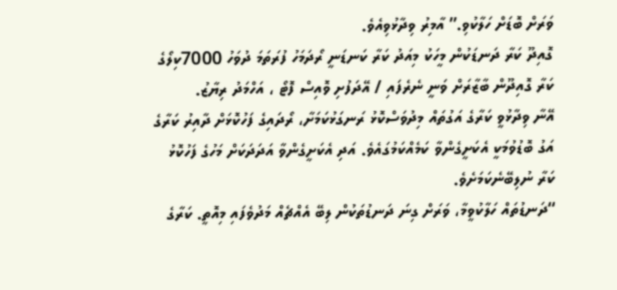ވަރަށް ބޮޑަށް ހަލާކުވި.” އާމިރު ވިދާޅުވިއެވެ.
ގޮއިދޫ ކަރާ ދަނޑަކުން މީހަކު މިއަދު ކަރާ ކަނޑަނީ ރޯދަމަހު ފުރަތަމަ ދުވަހު 7000ކިލޯގެ ކަރާ ގޮއިދޫން ބާޒާރަށް ވަނީ ނެރެފައި / އޭދަފުށި ވޮއިސް ފޮޓޯ ، އަހްމަދު ރިޔާޒު.
އޭނާ ވިދާޅުވީ ކަރާގެ އަގުތައް މިދުވަސްކޮޅު ރަނގަޅުކަމަށާ، ރޯދައިގެ ފަހުކޮޅަށް ދާއިރު ކަރާގެ އަގު ބޮޑުވުމަކީ އެކަށީގެންވާ ކަމެއްކަމުގައެވެ. އަދި އެކަށީގެންވާ އަދަދަކަށް މަހުގެ ފަހުކޮޅު ކަރާ ނުލިބޭނެކަމަށެވެ.
“ދަނޑުތައް ހަލާކުވީމާ، ވަރަށް ގިނަ ދަނޑުތަކުން ލިބޭ އެއްޗެއް މަދުވެފައި މިއޮތީ. ކަރާގެ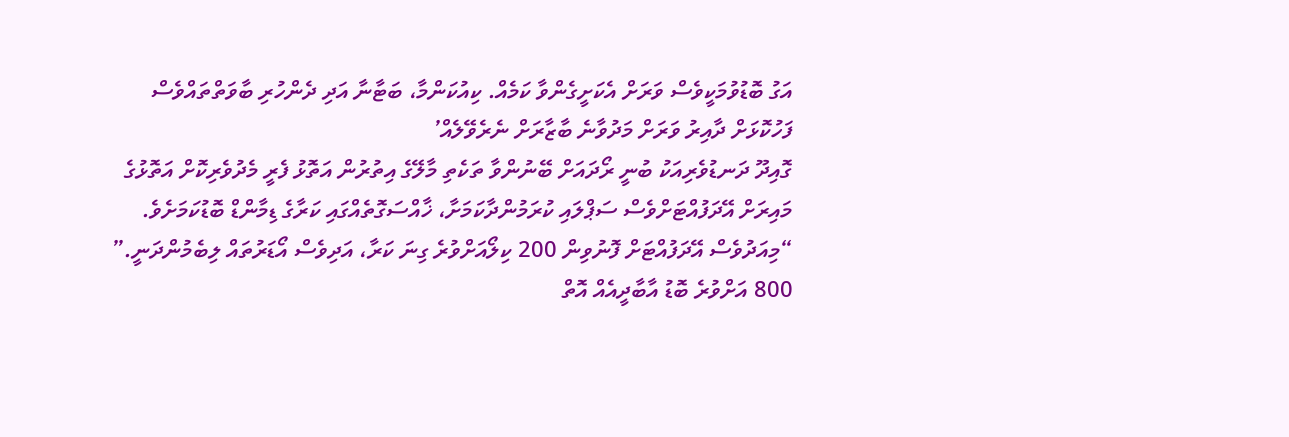އަގު ބޮޑުވުމަކީވެސް ވަރަށް އެކަށީގެންވާ ކަމެއް. ކިއުކަންމާ، ބަޓާނާ އަދި ދެންހުރި ބާވަތްތައްވެސް ފަހުކޮޅަށް ދާއިރު ވަރަށް މަދުވާނެ ބާޒާރަށް ނެރެވޭލެއް’
ގޮއިދޫ ދަނޑުވެރިއަކު ބުނީ ރޯދައަށް ބޭނުންވާ ތަކެތި މާލޭގެ އިތުރުން އަތޮޅު ފެރީ މެދުވެރިކޮށް އަތޮޅުގެ މައިރަށް އޭދަފުއްޓަށްވެސް ސަޕްލައި ކުރަމުންދާކަމަށާ، ޚާއްސަގޮތެއްގައި ކަރާގެ ޑިމާންޑް ބޮޑުކަމަށެވެ.
“މިއަދުވެސް އޭދަފުއްޓަށް ފޮނުވިން 200 ކިލޯއަށްވުރެ ގިނަ ކަރާ، އަދިވެސް އޯޑަރުތައް ލިބެމުންދަނީ.”
800 އަށްވުރެ ބޮޑު އާބާދީއެއް އޮތް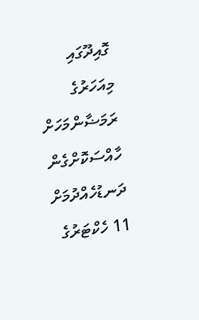ގޮއިދޫގައި މިއަހަރުގެ ރަމަޟާންމަހަށް ހާއްސަކޮށްގެން ދަނޑުހެއްދުމަށް 11 ހެކްޓަރުގެ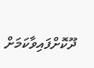ދޫކޮށްފައިވާކަމަށް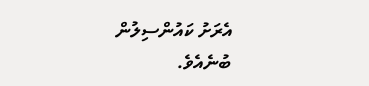އެރަށު ކައުންސިލުން ބުނެއެވެ.